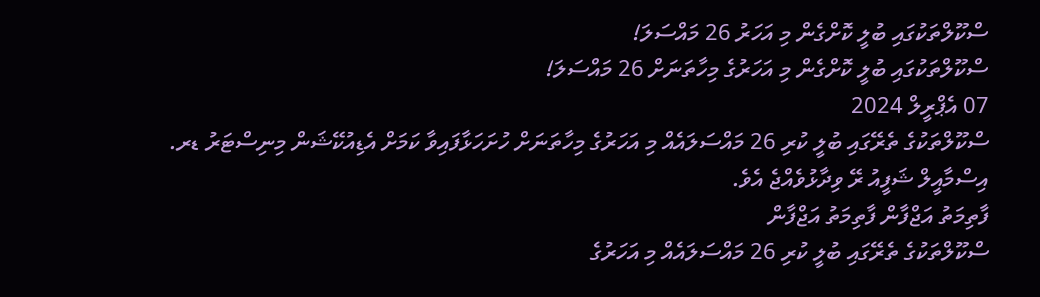ސްކޫލްތަކުގައި ބުލީ ކޮށްގެން މި އަހަރު 26 މައްސަލަ!
ސްކޫލްތަކުގައި ބުލީ ކޮށްގެން މި އަހަރުގެ މިހާތަނަށް 26 މައްސަލަ!
07 އެޕްރީލް 2024
ސްކޫލްތަކުގެ ތެރޭގައި ބުލީ ކުރި 26 މައްސަލައެއް މި އަހަރުގެ މިހާތަނަށް ހުށަހަޅާފައިވާ ކަމަށް އެޑިއުކޭޝަން މިނިސްޓަރު ޑރ. އިސްމާއީލް ޝަފީއު ރޭ ވިދާޅުވެއްޖެ އެވެ.
ފާތިމަތު އަޖްފާން ފާތިމަތު އަޖްފާން
ސްކޫލްތަކުގެ ތެރޭގައި ބުލީ ކުރި 26 މައްސަލައެއް މި އަހަރުގެ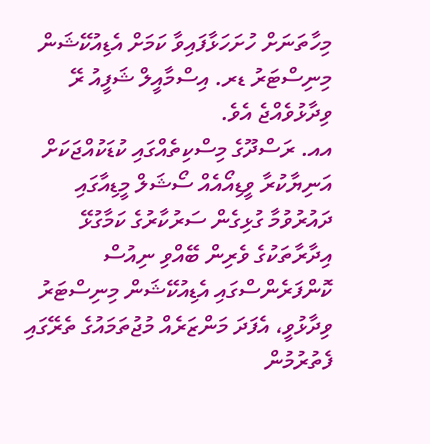މިހާތަނަށް ހުށަހަޅާފައިވާ ކަމަށް އެޑިއުކޭޝަން މިނިސްޓަރު ޑރ. އިސްމާއީލް ޝަފީއު ރޭ ވިދާޅުވެއްޖެ އެވެ.
އއ. ރަސްދޫގެ މިސްކިތެއްގައި ކުޑަކުއްޖަކަށް އަނިޔާކުރާ ވީޑިއޯއެއް ސޯޝަލް މީޑިއާގައި ދައުރުވުމާ ގުޅިގެން ސަރުކާރުގެ ކަމާގުޅޭ އިދާރާތަކުގެ ވެރިން ބޭއްވި ނިއުސް ކޮންފަރެންސްގައި އެޑިއުކޭޝަން މިނިސްޓަރު ވިދާޅުވީ، އެފަދަ މަންޒަރެއް މުޖުތަމައުގެ ތެރޭގައި ފެތުރުމުން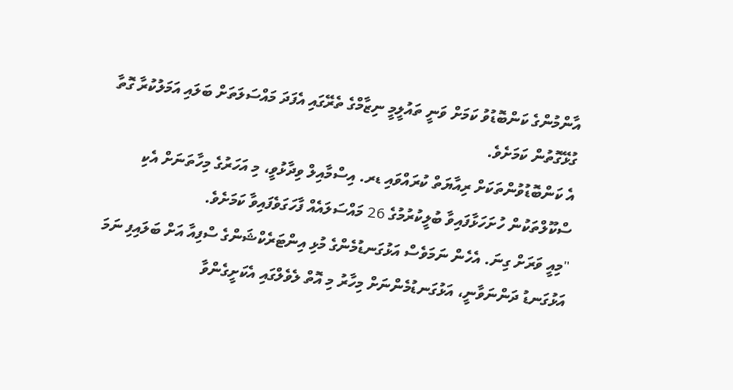އާންމުންގެ ކަންބޮޑުވު ކަމަށް ވަނީ ތައުލީމީ ނިޒާމްގެ ތެރޭގައި އެފަދަ މައްސަލަތަށް ބަލައި އަމަލުކުރާ ގޮތާ ގުޅޭގޮތުން ކަމަށެވެ.
އެ ކަންބޮޑުވުންތަކަށް ރިއާޔަތް ކުރައްވައި ޑރ. އިސްމާއިލް ވިދާޅުވީ، މި އަހަރުގެ މިހާތަނަށް އެކި ސްކޫލްތަކުން ހުށަހަޅާފައިވާ ބުލީކުރުމުގެ 26 މައްސަލައެއް ފާހަގަވެފައިވާ ކަމަށެވެ.
"މިއީ ވަރަށް ގިނަ. އެހެން ނަމަވެސް އަޅުގަނޑުމެންގެ މުޅި އިންޓަރެކްޝަންގެ ސްފިއާ އަށް ބަލައިފި ނަމަ އަޅުގަނޑު ދަންނަވާނީ، އަޅުގަނޑުމެންނަށް މިހާރު މި އޮތް ލެވެލްގައި އެކަށީގެންވާ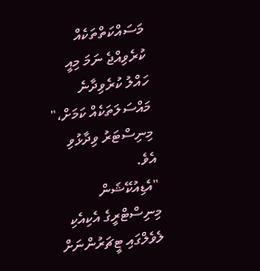މަސައްކަތްތަކެއް ކުރެވިއްޖެ ނަމަ މިއީ ހައްލު ކުރެވިދާނެ މައްސަލަތަކެއް ކަމަށް،" މިނިސްޓަރު ވިދާޅުވި އެވެ.
"އެޑިއުކޭޝަން މިނިސްޓްރީގެ އެކިއެކި ލެވެލްގައި ޓީޗަރުންނަށް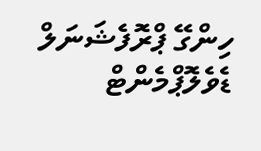ހިންގޭ ޕްރޮފެޝަނަލް ޑެވެލޮޕްމެންޓް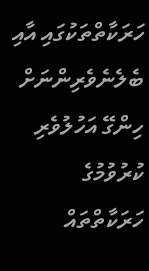ހަރަކާތްތަކުގައި އާއި ބެލެނެވެރިންނަށް ހިންގޭ އަހުލުވެރި ކުރުވުމުގެ ހަރަކާތްތައް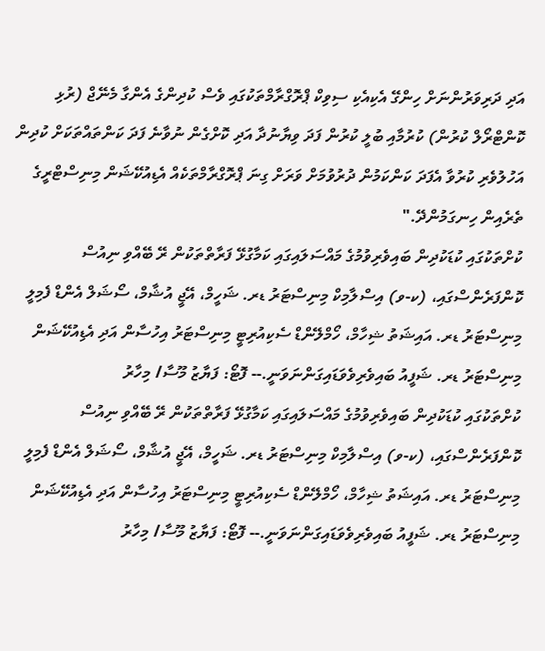އަދި ދަރިވަރުންނަށް ހިންގޭ އެކިއެކި ސިވިކް ޕްރޮގްރާމްތަކުގައި ވެސް ކުދިންގެ އެންގާ މެނޭޖް (ރުޅި ކޮންޓްރޯލް ކުރުން) ކުރުމާއި ބުލީ ކުރުން ފަދަ ވިޔާނުދާ އަދި ކޮށްގެން ނުވާނެ ފަދަ ކަންތައްތަކަށް ކުދިން އަހުލުވެރި ކުރުވާ އެފަދަ ކަންކަމުން ދުރުވުމަށް ވަރަށް ގިނަ ޕްރޮގްރާމްތަކެއް އެޑިއުކޭޝަން މިނިސްޓްރީގެ ތެރެއިން ހިނގަމުންދޭ."
ކުށްތަކުގައި ކުޑަކުދިން ބައިވެރިވުމުގެ މައްސަލައިގައި ކަމާގުޅޭ ފަރާތްތަކުން ރޭ ބޭއްވި ނިއުސް ކޮންފަރެންސްގައި، (ކ-ވ) އިސްލާމިކް މިނިސްޓަރު ޑރ. ޝަހީމް، އޭޖީ އުޝާމް، ސޯޝަލް އެންޑް ފެމިލީ މިނިސްޓަރު ޑރ. އައިޝަތު ޝިހާމް، ހޯމްލޭންޑް ސެކިއުރިޓީ މިނިސްޓަރު އިހުސާން އަދި އެޑިއުކޭޝަން މިނިސްޓަރު ޑރ. ޝަފީއު ބައިވެރިވެވަޑައިގަންނަވަނީ.-- ފޮޓޯ: ފަޔާޒު މޫސާ/ މިހާރު
ކުށްތަކުގައި ކުޑަކުދިން ބައިވެރިވުމުގެ މައްސަލައިގައި ކަމާގުޅޭ ފަރާތްތަކުން ރޭ ބޭއްވި ނިއުސް ކޮންފަރެންސްގައި، (ކ-ވ) އިސްލާމިކް މިނިސްޓަރު ޑރ. ޝަހީމް، އޭޖީ އުޝާމް، ސޯޝަލް އެންޑް ފެމިލީ މިނިސްޓަރު ޑރ. އައިޝަތު ޝިހާމް، ހޯމްލޭންޑް ސެކިއުރިޓީ މިނިސްޓަރު އިހުސާން އަދި އެޑިއުކޭޝަން މިނިސްޓަރު ޑރ. ޝަފީއު ބައިވެރިވެވަޑައިގަންނަވަނީ.-- ފޮޓޯ: ފަޔާޒު މޫސާ/ މިހާރު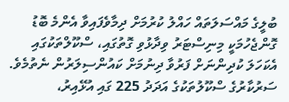ބުލީގެ މައްސަލަތައް ހައްލު ކުރުމަށް ދިމާވެފައިވާ އެންމެ ބޮޑު ގޮންޖެހުމަކީ މިނިސްޓަރު ވިދާޅުވި ގޮތުގައި، ސްކޫލްތަކުގައި އެކަހަލަ ކުދިންނަށް ފަރުވާ ދިނުމަށް ކައުންސިލަރުން ނެތުމެވެ. ސަރުކާރުގެ ސްކޫލުތަކުގެ އަދަދު 225 ގައި އުޅޭއިރު،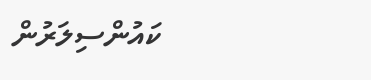ކައުންސިލަރުން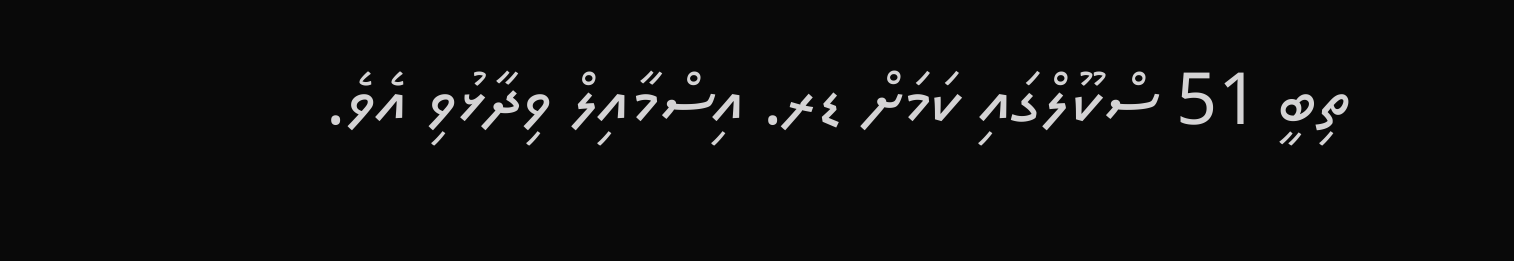ތިބީ 51 ސްކޫލްގައި ކަމަށް ޑރ. އިސްމާއިލް ވިދާޅުވި އެވެ.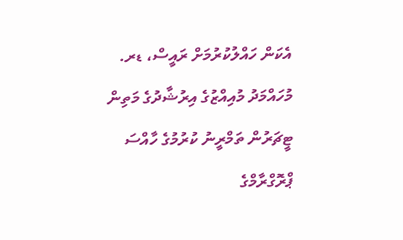އެކަން ހައްލުކުރުމަށް ރައީސް، ޑރ. މުހައްމަދު މުއިއްޒުގެ އިރުޝާދުގެ މަތިން ޓީޗަރުން ތަމްރީނު ކުރުމުގެ ހާއްސަ ޕްރޮގްރާމްގެ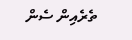ތެރެއިން ސެން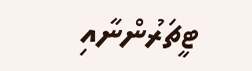ޓީޗަރުންނާއި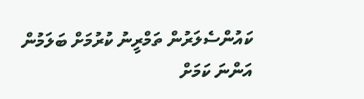ކައުންސެލަރުން ތަމްރީނު ކުރުމަށް ބަލަމުން އަންނަ ކަމަށް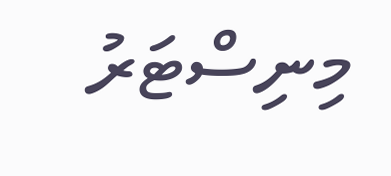މިނިސްޓަރު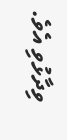ވިދާޅުވި އެވެ.